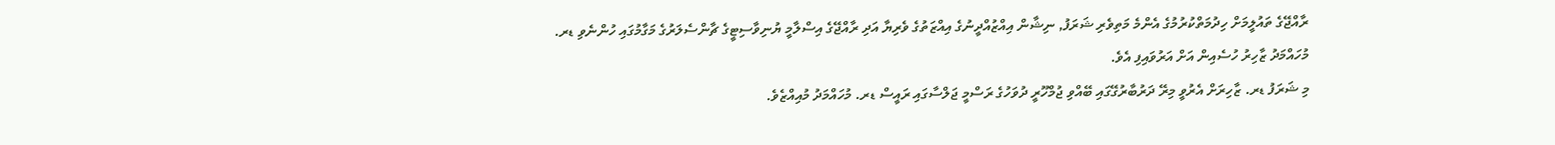ރާއްޖޭގެ ތައުލީމަށް ހިދުމަތްކުރުމުގެ އެންމެ މަތިވެރި ޝަރަފު, ނިޝާން އިއްޒުއްދީނުގެ އިއްޒަތުގެ ވެރިޔާ އަދި ރާއްޖޭގެ އިސްލާމީ ޔުނިވާސިޓީގެ ޗާންސެލަރުގެ މަގާމުގައި ހުންނެވި ޑރ. މުހައްމަދު ޒާހިރު ހުސެއިން އަށް އަރުވައިފި އެވެ.
މި ޝަރަފު ޑރ. ޒާހިރަށް އެރުވީ މިރޭ ދަރުބާރުގޭގައި ބޭއްވި ޖުމްހޫރީ ދުވަހުގެ ރަސްމީ ޖަލްސާގައި ރައީސް ޑރ. މުހައްމަދު މުއިއްޒެވެ.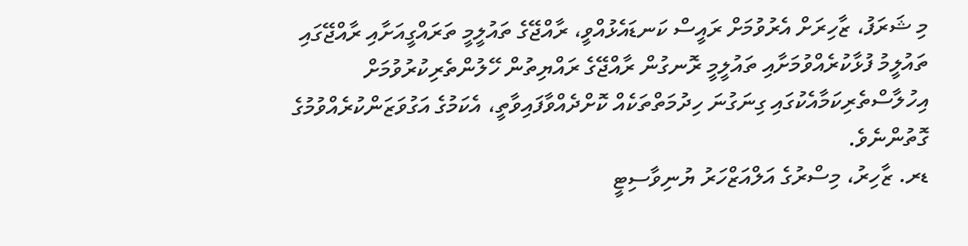މި ޝަރަފު، ޒާހިރަށް އެރުވުމަށް ރައީސް ކަނޑައެޅުއްވީ، ރާއްޖޭގެ ތައުލީމީ ތަރައްގީއަށާއި ރާއްޖޭގައި ތައުލީމު ފުޅާކުރެއްވުމަށާއި ތައުލީމީ ރޮނގުން ރާއްޖޭގެ ރައްޔިތުން ހޭލުންތެރިކުރުވުމަށް އިހުލާސްތެރިކަމާއެކުގައި ގިނަގުނަ ހިދުމަތްތަކެއް ކޮށްދެއްވާފައިވާތީ، އެކަމުގެ އަގުވަޒަންކުރެއްވުމުގެ ގޮތުންނެވެ.
ޑރ. ޒާހިރު، މިސްރުގެ އަލްއަޒްހަރު ޔުނިވާސިޓީ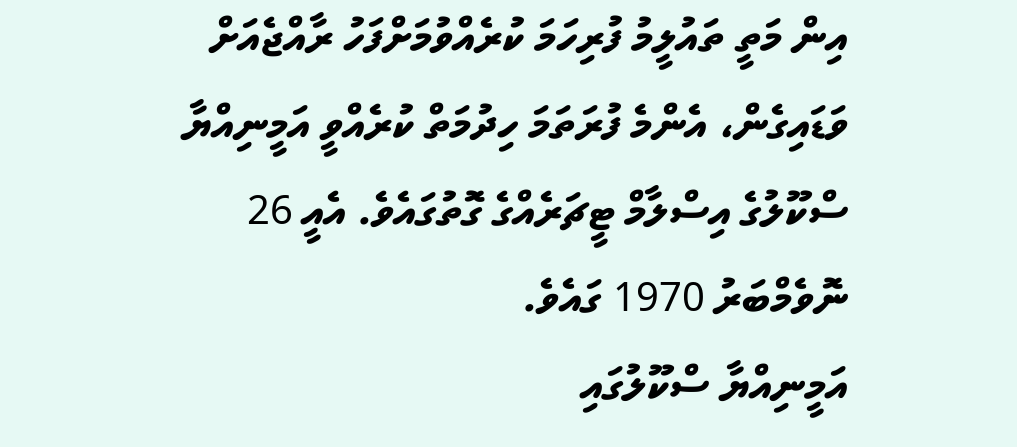އިން މަތީ ތައުލީމު ފުރިހަމަ ކުރެއްވުމަށްފަހު ރާއްޖެއަށް ވަޑައިގެން، އެންމެ ފުރަތަމަ ހިދުމަތް ކުރެއްވީ އަމީނިއްޔާ ސްކޫލުގެ އިސްލާމް ޓީޗަރެއްގެ ގޮތުގައެވެ. އެއީ 26 ނޮވެމްބަރު 1970 ގައެވެ.
އަމީނިއްޔާ ސްކޫލުގައި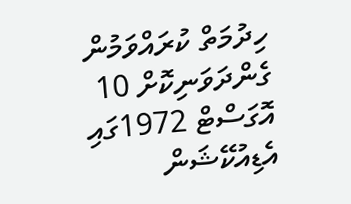ހިދުމަތް ކުރައްވަމުން ގެންދަވަނިކޮށް 10 އޮގަސްޓް 1972ގައި އެޑިއުކޭޝަން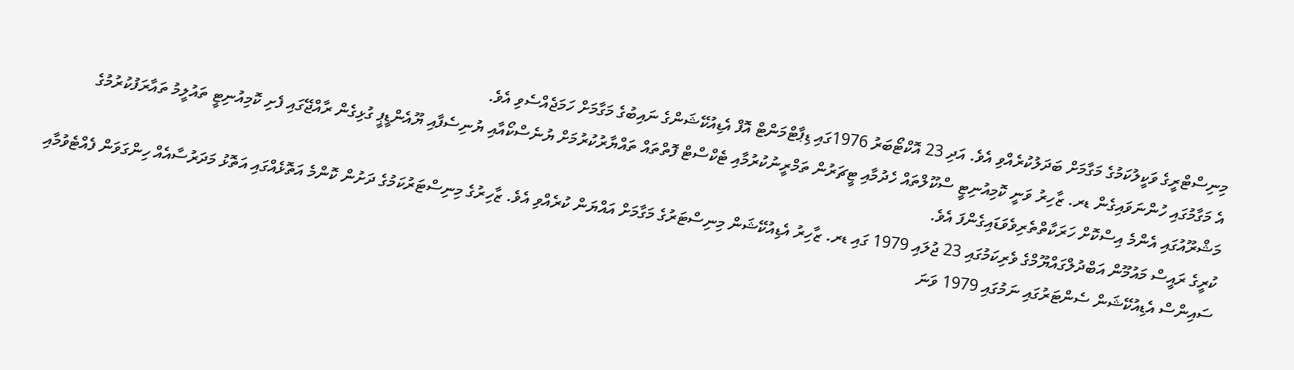މިނިސްޓްރީގެ ވަކީލުކަމުގެ މަގާމަށް ބަދަލުކުރެއްވި އެވެ. އަދި 23 އޮކްޓޯބަރު 1976ގައި ޑިޕާޓްމަންޓް އޮފް އެޑިއުކޭޝަންގެ ނައިބުގެ މަގާމަށް ހަމަޖެއްސެވި އެވެ.
އެ މަގާމުގައި ހުންނަވައިގެން ޑރ. ޒާހިރު ވަނީ ކޮމިއުނިޓީ ސްކޫލްތައް ހެދުމާއި ޓީޗަރުން ތަމްރީނުކުރުމާއި ޓެކްސްޓް ފޮތްތައް ތައްޔާރުކުރުމަށް ޔުނެސްކޯއާއި ޔުނިސެފާއި ޔޫއެންޑީޕީ ގުޅިގެން ރާއްޖޭގައި ފެށި ކޮމިއުނިޓީ ތައުލީމު ތައާރަފުކުރުމުގެ މަޝްރޫއުގައި އެންމެ އިސްކޮށް ހަރަކާތްތެރިވެވަޑައިގެންފަ އެވެ.
ކުރީގެ ރައީސް މައުމޫން އަބްދުލްގައްޔޫމްގެ ވެރިކަމުގައި 23 ޖުލައި 1979 ގައި ޑރ. ޒާހިރު އެޑިއުކޭޝަން މިނިސްޓަރުގެ މަގާމަށް އައްޔަން ކުރެއްވި އެވެ. ޒާހިރުގެ މިނިސްޓަރުކަމުގެ ދަށުން ކޮންމެ އަތޮޅެއްގައި އަތޮޅު މަދަރުސާއެއް ހިންގަވަން ފެއްޓެވުމާއި ސައިންސް އެޑިއުކޭޝަން ސެންޓަރުގައި ނަމުގައި 1979 ވަނަ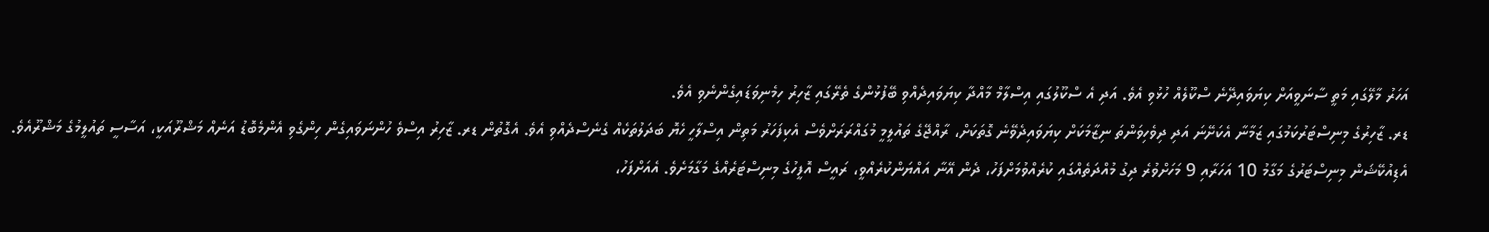އަހަރު މާލޭގައި މަތީ ސާނަވީއަށް ކިޔަވައިދޭނެ ސްކޫލެއް ހުޅުވި އެވެ. އަދި އެ ސްކޫލުގައި އިސްލާމް މާއްދާ ކިޔަވައިދެއްވި ބޭފުޅުންގެ ތެރޭގައި ޒާހިރު ހިމެނިވަޑައިގެންނެވި އެވެ.
ޑރ. ޒާހިރުގެ މިނިސްޓަރުކަމުގައި ޒަމާނާ އެކަށޭނަ އަދި ދިވެހިވަންތަ ނިޒާމަކަށް ކިޔަވައިދެވޭނެ ގޮތަކަށް، ރާއްޖޭގެ ތައުލީމީ މުގައްރަރަށްވެސް އެކިފަހަރު މަތިން އިސްލާހީ ހެޔޮ ބަދަލުތަކެއް ގެނެސްދެއްވި އެވެ. އެގޮތުން ޑރ. ޒާހިރު އިސްވެ ހުންނަވައިގެން ހިންގެވި އެންމެބޮޑު އަނެއް މަޝްރޫއަކީ، އަސާސީ ތައުލީމުގެ މަޝްރޫއެވެ.
އެޑިއުކޭޝަން މިނިސްޓަރުގެ މަގާމު 10 އަހަރާއި 9 މަހަށްވުރެ ދިގު މުއްދަތެއްގައި ކުރެއްވުމަށްފަހު، ދެން އޭނާ އައްޔަންކުރެއްވީ، ރައީސް އޮފީހުގެ މިނިސްޓަރެއްގެ މަގާމަށެވެ. އެއަށްފަހު،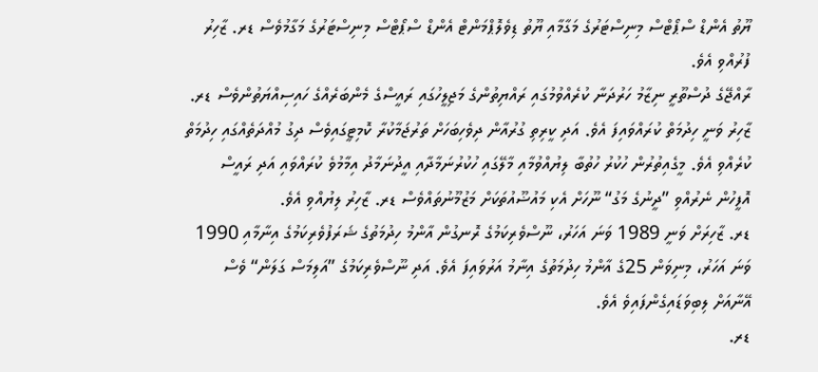ޔޫތު އެންޑް ސްޕޯޓްސް މިނިސްޓަރުގެ މަގާމާއި ޔޫތު ޑިވެލޮޕްމަންޓް އެންޑް ސްޕޯޓްސް މިނިސްޓަރުގެ މަގާމުވެސް ޑރ. ޒާހިރު ފުރުއްވި އެވެ.
ރާއްޖޭގެ ދުސްތޫރީ ނިޒާމު ހަރުދަނާ ކުރެއްވުމުގައި ރައްޔިތުންގެ މަޖިލީހުގައި ރައީސްގެ މެންބަރެއްގެ ހައިސިއްޔަތުންވެސް ޑރ. ޒާހިރު ވަނީ ހިދުމަތް ކުރައްވައިފަ އެވެ. އަދި ކީރިތި ގުރުއާން ދިވެހިބަހަށް ތަރުޖަމާކުރާ ކޮމިޓީގައިވެސް ދިގު މުއްދަތެއްގައި ހިދުމަތް ކުރެއްވި އެވެ. މީގެއިތުރުން ހުކުރު ހުތުބާ ލިޔުއްވުމާއި މާލޭގައި ހުކުރުނަމާދާއި އީދުނަމާދު އިމާމުވެ ކުރައްވައި އަދި ރައީސް އޮފީހުން ނެރުއްވި ”ދީނުގެ މަގު“ ނޫހަށް އެކި މައުޟޫއުތަކަށް މަޒުމޫނުތައްވެސް ޑރ. ޒާހިރު ލިޔުއްވި އެވެ.
ޑރ. ޒާހިރަށް ވަނީ 1989 ވަނަ އަހަރު، ނޫސްވެރިކަމުގެ ރޮނގުން އާންމު ހިދުމަތުގެ ޝަރަފުވެރިކަމުގެ އިނާމާއި 1990 ވަނަ އަހަރު، މިނިވަން 25ގެ އާންމު ހިދުމަތުގެ އިނާމު އަރުވައިފަ އެވެ. އަދި ނޫސްވެރިކަމުގެ ”އަލިމަސް ގަލަން“ ވެސް އޭނާއަށް ލިބިވަޑައިގެންފައިވެ އެވެ.
ޑރ.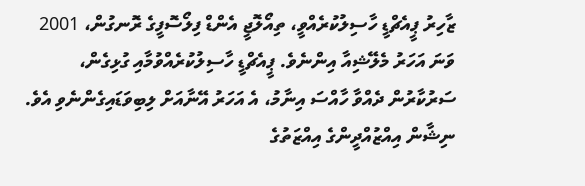ޒާހިރު ޕީއެޗްޑީ ހާސިލުކުރެއްވީ، ތިއޯލޮޖީ އެންޑް ފިލޯސޮފީގެ ރޮނގުން، 2001 ވަނަ އަހަރު މެލޭޝިއާ އިންނެވެ. ޕީއެޗްޑީ ހާސިލުކުރެއްވުމާއި ގުޅިގެން، ސަރުކާރުން ދެއްވާ ހާއްސަ އިނާމު، އެ އަހަރު އޭނާއަށް ލިބިވަޑައިގެންނެވި އެވެ. ނިޝާން އިއްޒުއްދީންގެ އިއްޒަތުގެ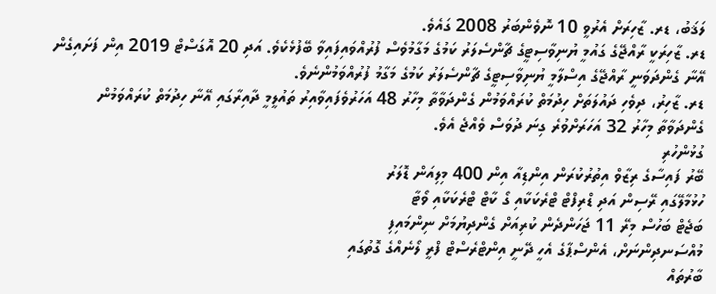ލަޤަބު، ޑރ. ޒާހިރަށް އެރުވީ 10 ނޮވެންބަރު 2008 ގައެވެ.
ޑރ. ޒާހިރަކީ ރާއްޖޭގެ ގައުމީ ޔުނިވާސިޓީގެ ޗާންސެލަރު ކަމުގެ މަގާމުވެސް ފުރުއްވައިފައިވާ ބޭފުޅެކެވެ. އަދި 20 އޮގަސްޓް 2019 އިން ފަށައިގެން އޭނާ ގެންދަވަނީ ރާއްޖޭގެ އިސްލާމީ ޔުނިވާސިޓީގެ ޗާންސެލަރު ކަމުގެ މަގާމު ފުރުއްވަމުންނެވެ.
ޑރ. ޒާހިރު، ދިވެހި ދައުލަތަށް ހިދުމަތް ކުރައްވަމުން ގެންދަވާތާ މިހާރު 48 އަހަރުވެފައިވާއިރު ތައުލީމީ ދާއިރާގައި އޭނާ ހިދުމަތް ކުރައްވަމުން ގެންދަވާތާ މިހާރު 32 އަހަރަށްވުރެ ގިނަ ދުވަސް ވެއްޖެ އެވެ.
ގުޅުންހުރި
ބޭރު ފައިސާގެ ރިޒާވް އިތުރުކުރަން އިންޑިއާ އިން 400 މިލިއަން ޑޮލަރު
ހުޅުމާލޭގައި ރޭސިން އަދި ޑްރިފްޓް ޓްރެކަކާއި ގޯ ކާޓް ޓްރެކަކާއި ވޯޓާ
ބަޖެޓް ބަހުސް މިރޭ 11 ޖަހަންދެން ކުރިއަށް ގެންދިޔުމަށް ނިންމައިފި
މުއްސަނދިންނަށް، އެންސްޕާގެ އެހީ ދޭނީ އިންޓްރެސްޓް ފްރީ ލޯނެއްގެ ގޮތުގައި
ބާރުތައް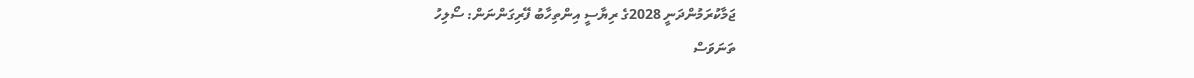ޖަމާކުރަމުންދަނީ 2028ގެ ރިޔާސީ އިންތިހާބު ފޭރިގަންނަން: ސޯލިހު
ތަނަވަސް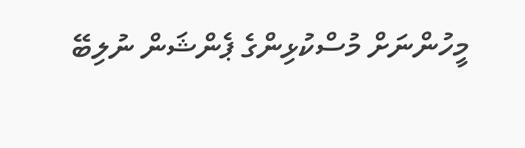މީހުންނަށް މުސްކުޅިންގެ ޕެންޝަން ނުލިބޭ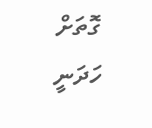ގޮތަށް ހަދަނީ